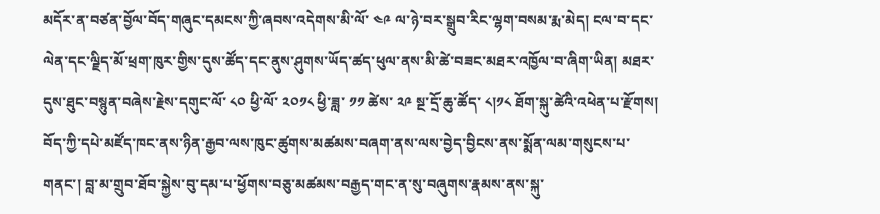མདོར་ན་བཙན་བྱོལ་བོད་གཞུང་དམངས་ཀྱི་ཞབས་འདེགས་མི་ལོ་ ༤༩ ལ་ཉེ་བར་སྒྲུབ་རིང་ལྷག་བསམ་རྨ་མེད། ངལ་བ་དང་ལེན་དང་ལྗིད་མོ་ཕྲག་ཁུར་གྱིས་དུས་ཚོད་དང་ནུས་ཤུགས་ཡོད་ཚད་ཕུལ་ནས་མི་ཚེ་བཟང་མཐར་འཁྱོལ་བ་ཞིག་ཡིན། མཐར་དུས་ཐུང་བསྙུན་བཞེས་རྗེས་དགུང་ལོ་ ༨༠ ཕྱི་ལོ་ ༢༠༡༨ ཕྱི་ཟླ་ ༡༡ ཚེས་ ༢༩ སྔ་དྲོ་ཆུ་ཚོད་ ༨།༡༨ ཐོག་སྐུ་ཚེའི་འཕེན་པ་རྫོགས། བོད་ཀྱི་དཔེ་མཛོད་ཁང་ནས་ཉིན་རྒྱབ་ལས་ཁུང་ཚུགས་མཚམས་བཞག་ནས་ལས་བྱེད་བྱིངས་ནས་སྨོན་ལམ་གསུངས་པ་གནང་། བླ་མ་གྲུབ་ཐོབ་སྐྱེས་བུ་དམ་པ་ཕྱོགས་བཅུ་མཚམས་བརྒྱད་གང་ན་སུ་བཞུགས་རྣམས་ནས་སྐུ་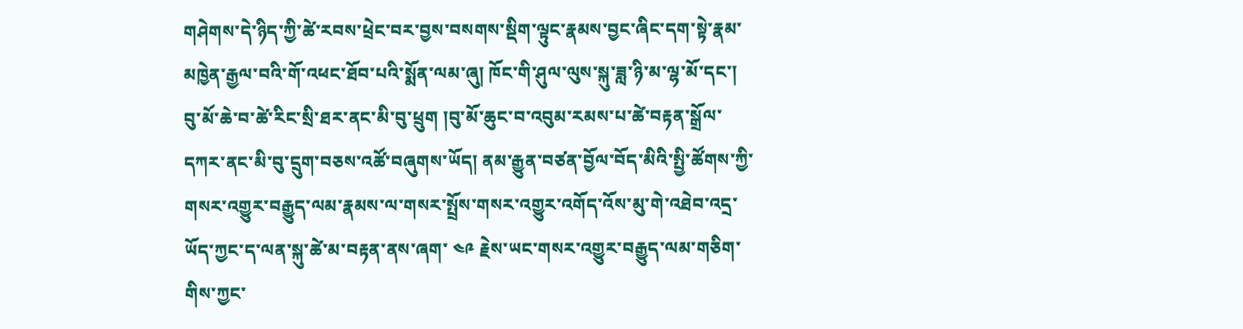གཤེགས་དེ་ཉིད་ཀྱི་ཚེ་རབས་ཕྲེང་བར་བྱས་བསགས་སྡིག་ལྟུང་རྣམས་བྱང་ཞིང་དག་སྟེ་རྣམ་མཁྱེན་རྒྱལ་བའི་གོ་འཕང་ཐོབ་པའི་སྨོན་ལམ་ཞུ། ཁོང་གི་ཤུལ་ལུས་སྐུ་ཟླ་ཉི་མ་ལྷ་མོ་དང་། བུ་མོ་ཆེ་བ་ཚེ་རིང་སྲི་ཐར་ནང་མི་བུ་ཕྲུག །བུ་མོ་ཆུང་བ་འབུམ་རམས་པ་ཚེ་བརྟན་སྒྲོལ་དཀར་ནང་མི་བུ་དྲུག་བཅས་འཚོ་བཞུགས་ཡོད། ནམ་རྒྱུན་བཙན་བྱོལ་བོད་མིའི་སྤྱི་ཚོགས་ཀྱི་གསར་འགྱུར་བརྒྱུད་ལམ་རྣམས་ལ་གསར་སྤྲོས་གསར་འགྱུར་འགོད་འོས་མུ་གེ་འཐེབ་འདྲ་ཡོད་ཀྱང་ད་ལན་སྐུ་ཚེ་མ་བརྟན་ནས་ཞག་ ༤༩ རྗེས་ཡང་གསར་འགྱུར་བརྒྱུད་ལམ་གཅིག་གིས་ཀྱང་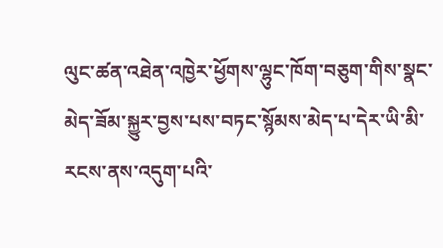ལུང་ཚན་འཐེན་འཁྱེར་ཕྱོགས་ལྷུང་ཁོག་བཅུག་གིས་སྣང་མེད་ཟོམ་སྐྱུར་བྱས་པས་བཏང་སྙོམས་མེད་པ་དེར་ཡི་མི་རངས་ནས་འདུག་པའི་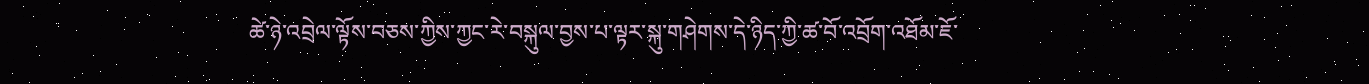ཚེ་ཉེ་འབྲེལ་ལྟོས་བཅས་ཀྱིས་ཀྱང་རེ་བསྐུལ་བྱས་པ་ལྟར་སྐུ་གཤེགས་དེ་ཉིད་ཀྱི་ཚ་བོ་འབྲོག་འཐོམ་ཇོ་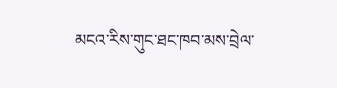མངའ་རིས་གུང་ཐང་ཁབ་མས་བྲེལ་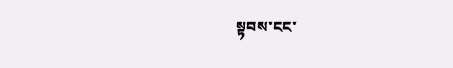སྟབས་ངང་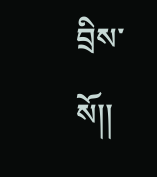བྲིས་སོ།།